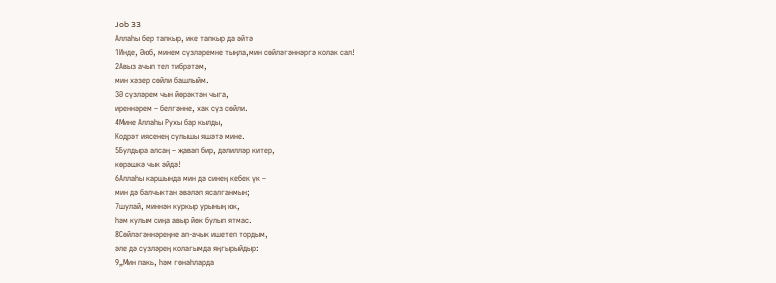Job 33
Аллаһы бер тапкыр, ике тапкыр да әйтә
1Инде, Әюб, минем сүзләремне тыңла,мин сөйләгәннәргә колак сал!
2Авыз ачып тел тибрәтәм,
мин хәзер сөйли башлыйм.
3Ә сүзләрем чын йөрәктән чыга,
иреннәрем – белгәнне, хак сүз сөйли.
4Мине Аллаһы Рухы бар кылды,
Кодрәт иясенең сулышы яшәтә мине.
5Булдыра алсаң – җавап бир, дәлилләр китер,
көрәшкә чык әйдә!
6Аллаһы каршында мин дә синең кебек үк –
мин дә балчыктан әвәләп ясалганмын;
7шулай, миннән куркыр урының юк,
һәм кулым сиңа авыр йөк булып ятмас.
8Сөйләгәннәреңне ап-ачык ишетеп тордым,
әле дә сүзләрең колагымда яңгырыйдыр:
9„Мин пакь, һәм гөнаһларда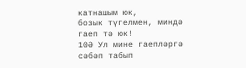катнашым юк,
бозык түгелмен, миндә гаеп тә юк!
10Ә Ул мине гаепләргә сәбәп табып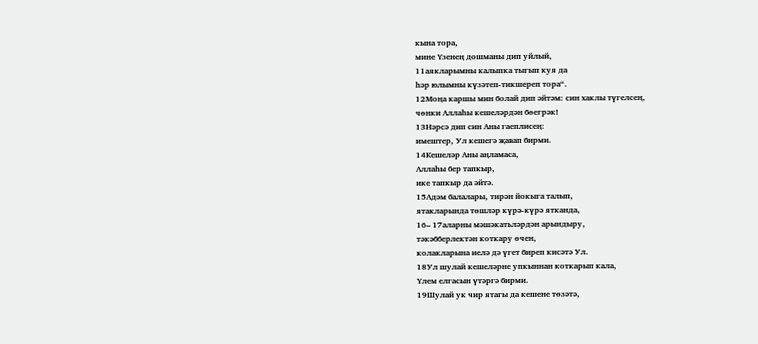кына тора,
мине Үзенең дошманы дип уйлый,
11аякларымны калыпка тыгып куя да
һәр юлымны күзәтеп-тикшереп тора“.
12Моңа каршы мин болай дип әйтәм: син хаклы түгелсең,
чөнки Аллаһы кешеләрдән бөегрәк!
13Нәрсә дип син Аны гаеплисең:
имештер, Ул кешегә җавап бирми.
14Кешеләр Аны аңламаса,
Аллаһы бер тапкыр,
ике тапкыр да әйтә.
15Адәм балалары, тирән йокыга талып,
ятакларында төшләр күрә-күрә ятканда,
16– 17аларны мәшәкатьләрдән арындыру,
тәкәбберлектән коткару өчен,
колакларына иелә дә үгет биреп кисәтә Ул.
18Ул шулай кешеләрне упкыннан коткарып кала,
Үлем елгасын үтәргә бирми.
19Шулай ук чир ятагы да кешене төзәтә,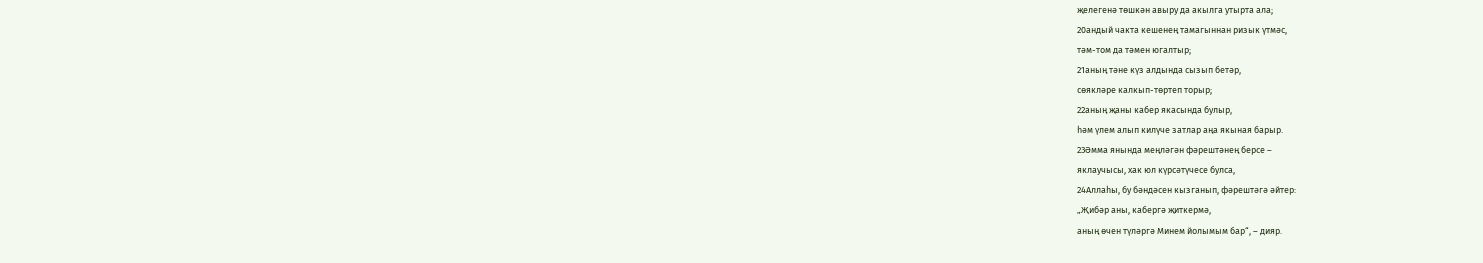җелегенә төшкән авыру да акылга утырта ала;
20андый чакта кешенең тамагыннан ризык үтмәс,
тәм-том да тәмен югалтыр;
21аның тәне күз алдында сызып бетәр,
сөякләре калкып-төртеп торыр;
22аның җаны кабер якасында булыр,
һәм үлем алып килүче затлар аңа якыная барыр.
23Әмма янында меңләгән фәрештәнең берсе –
яклаучысы, хак юл күрсәтүчесе булса,
24Аллаһы, бу бәндәсен кызганып, фәрештәгә әйтер:
„Җибәр аны, кабергә җиткермә,
аның өчен түләргә Минем йолымым бар“, – дияр.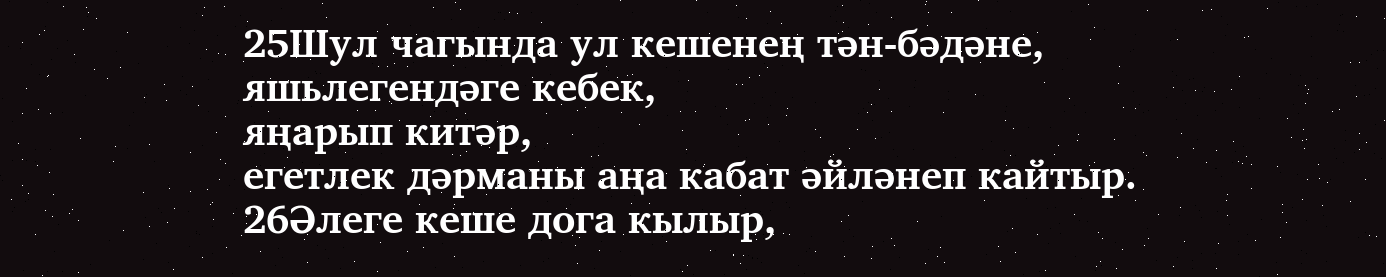25Шул чагында ул кешенең тән-бәдәне, яшьлегендәге кебек,
яңарып китәр,
егетлек дәрманы аңа кабат әйләнеп кайтыр.
26Әлеге кеше дога кылыр,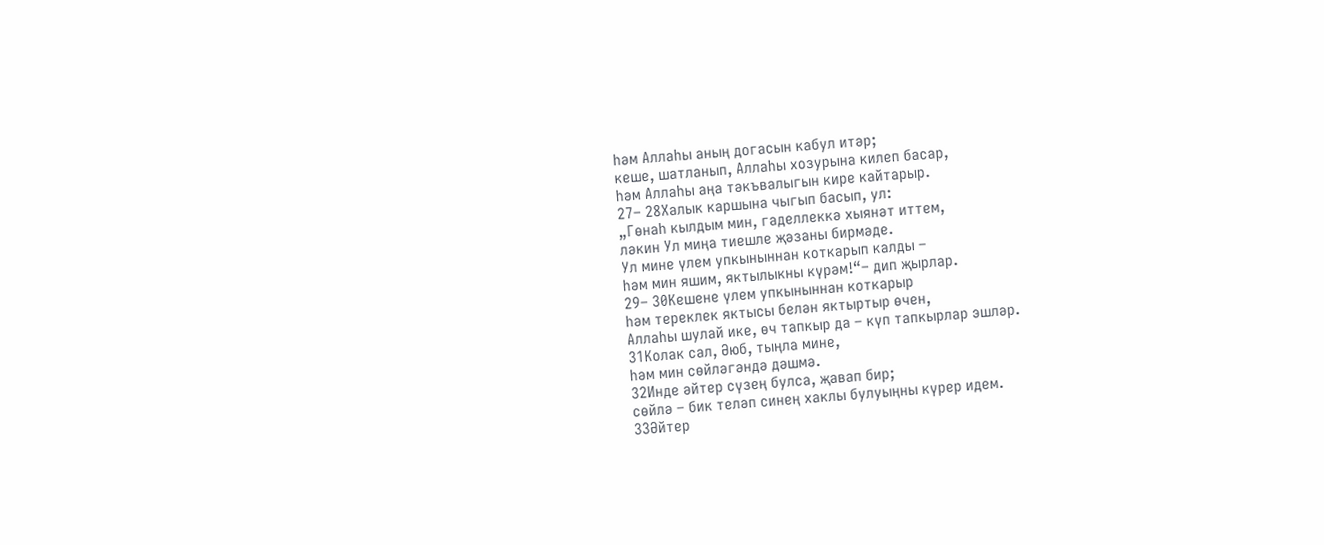һәм Аллаһы аның догасын кабул итәр;
кеше, шатланып, Аллаһы хозурына килеп басар,
һәм Аллаһы аңа тәкъвалыгын кире кайтарыр.
27– 28Халык каршына чыгып басып, ул:
„Гөнаһ кылдым мин, гаделлеккә хыянәт иттем,
ләкин Ул миңа тиешле җәзаны бирмәде.
Ул мине үлем упкыныннан коткарып калды –
һәм мин яшим, яктылыкны күрәм!“– дип җырлар.
29– 30Кешене үлем упкыныннан коткарыр
һәм тереклек яктысы белән яктыртыр өчен,
Аллаһы шулай ике, өч тапкыр да – күп тапкырлар эшләр.
31Колак сал, Әюб, тыңла мине,
һәм мин сөйләгәндә дәшмә.
32Инде әйтер сүзең булса, җавап бир;
сөйлә – бик теләп синең хаклы булуыңны күрер идем.
33Әйтер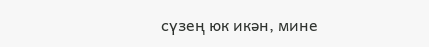сүзең юк икән, мине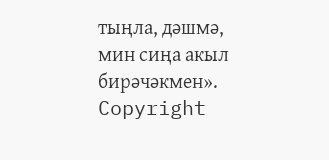тыңла, дәшмә,
мин сиңа акыл бирәчәкмен».
Copyright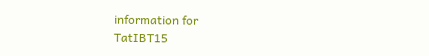information for
TatIBT15